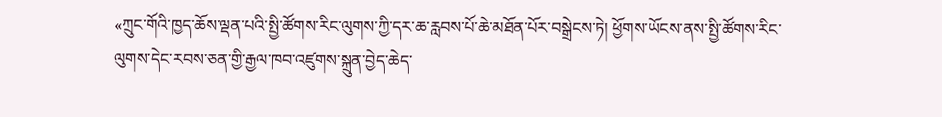«ཀྲུང་གོའི་ཁྱད་ཆོས་ལྡན་པའི་སྤྱི་ཚོགས་རིང་ལུགས་ཀྱི་དར་ཆ་རླབས་པོ་ཆེ་མཐོན་པོར་བསྒྲེངས་ཏེ། ཕྱོགས་ཡོངས་ནས་སྤྱི་ཚོགས་རིང་ལུགས་དེང་རབས་ཅན་གྱི་རྒྱལ་ཁབ་འཛུགས་སྐྲུན་བྱེད་ཆེད་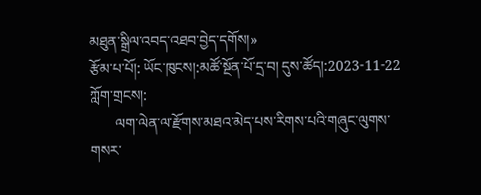མཐུན་སྒྲིལ་འབད་འཐབ་བྱེད་དགོས།»
རྩོམ་པ་པོ།: ཡོང་ཁུངས།:མཚོ་སྔོན་པོ་དྲ་བ། དུས་ཚོད།:2023-11-22 ཀློག་གྲངས།:
       ལག་ལེན་ལ་རྫོགས་མཐའ་མེད་པས་རིགས་པའི་གཞུང་ལུགས་གསར་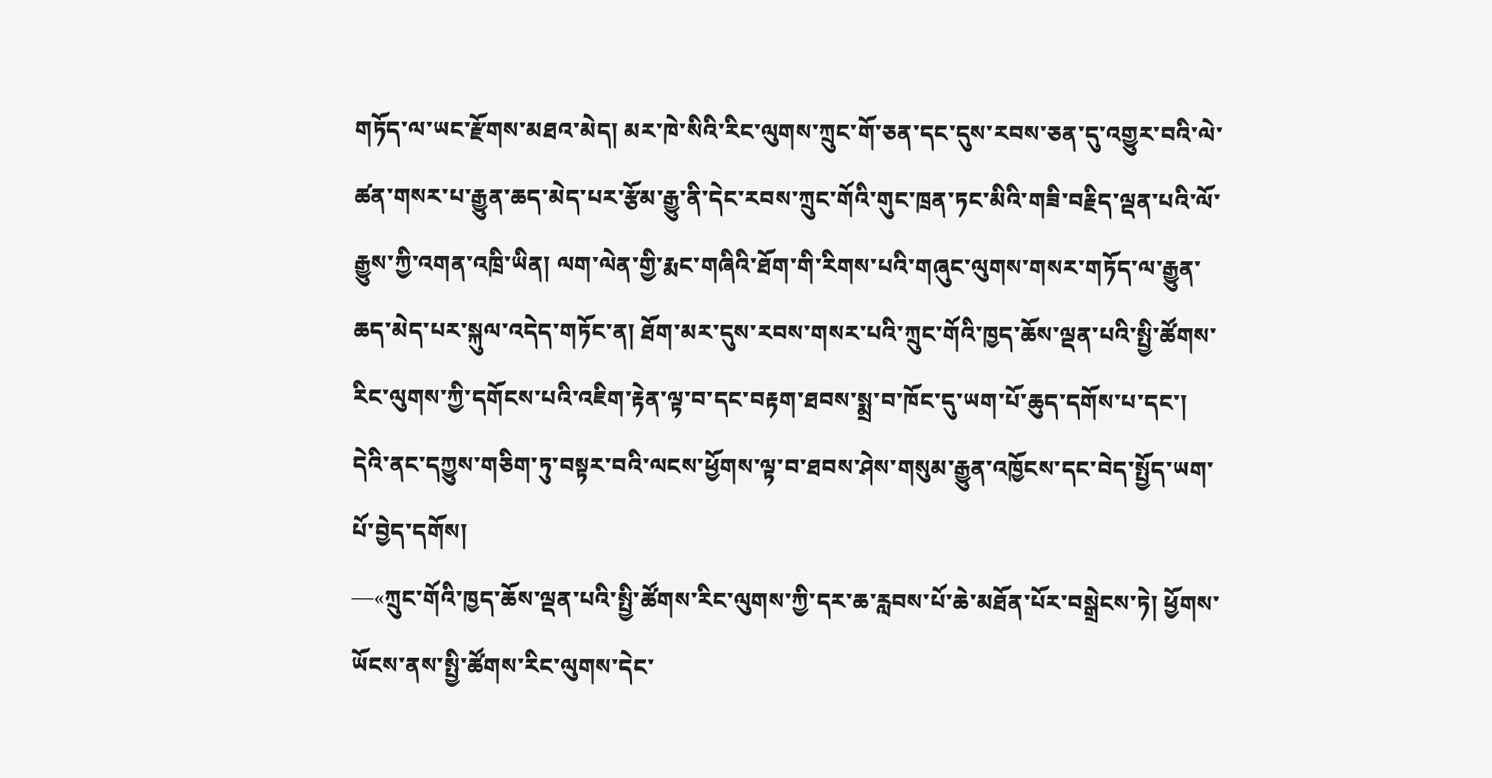གཏོད་ལ་ཡང་རྫོགས་མཐའ་མེད། མར་ཁེ་སིའི་རིང་ལུགས་ཀྲུང་གོ་ཅན་དང་དུས་རབས་ཅན་དུ་འགྱུར་བའི་ལེ་ཚན་གསར་པ་རྒྱུན་ཆད་མེད་པར་རྩོམ་རྒྱུ་ནི་དེང་རབས་ཀྲུང་གོའི་གུང་ཁྲན་ཏང་མིའི་གཟི་བརྗིད་ལྡན་པའི་ལོ་རྒྱུས་ཀྱི་འགན་འཁྲི་ཡིན། ལག་ལེན་གྱི་རྨང་གཞིའི་ཐོག་གི་རིགས་པའི་གཞུང་ལུགས་གསར་གཏོད་ལ་རྒྱུན་ཆད་མེད་པར་སྐུལ་འདེད་གཏོང་ན། ཐོག་མར་དུས་རབས་གསར་པའི་ཀྲུང་གོའི་ཁྱད་ཆོས་ལྡན་པའི་སྤྱི་ཚོགས་རིང་ལུགས་ཀྱི་དགོངས་པའི་འཇིག་རྟེན་ལྟ་བ་དང་བརྟག་ཐབས་སྨྲ་བ་ཁོང་དུ་ཡག་པོ་ཆུད་དགོས་པ་དང་། དེའི་ནང་དཀྱུས་གཅིག་ཏུ་བསྟར་བའི་ལངས་ཕྱོགས་ལྟ་བ་ཐབས་ཤེས་གསུམ་རྒྱུན་འཁྱོངས་དང་བེད་སྤྱོད་ཡག་པོ་བྱེད་དགོས།
—«ཀྲུང་གོའི་ཁྱད་ཆོས་ལྡན་པའི་སྤྱི་ཚོགས་རིང་ལུགས་ཀྱི་དར་ཆ་རླབས་པོ་ཆེ་མཐོན་པོར་བསྒྲེངས་ཏེ། ཕྱོགས་ཡོངས་ནས་སྤྱི་ཚོགས་རིང་ལུགས་དེང་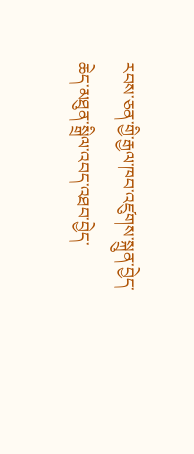རབས་ཅན་གྱི་རྒྱལ་ཁབ་འཛུགས་སྐྲུན་བྱེད་ཆེད་མཐུན་སྒྲིལ་འབད་འཐབ་བྱེད་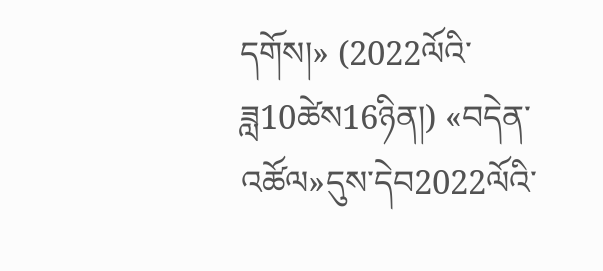དགོས།» (2022ལོའི་ཟླ10ཚེས16ཉིན།) «བདེན་འཚོལ»དུས་དེབ2022ལོའི་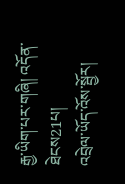རྒྱ་ཡིག་པར་གཞི། འདོན་ཐེངས21པ།
འབྲེལ་ཡོད་འོས་སྦྱོར།